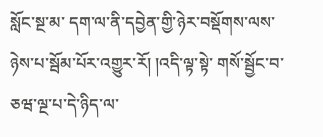སློང་སྔ་མ་ དག་ལ་ནི་དབྱེན་གྱི་ཉེར་བསྡོགས་ལས་ཉེས་པ་སྦོམ་པོར་འགྱུར་རོ། །འདི་ལྟ་སྟེ་ གསོ་སྦྱོང་བ་ཅཝ་ལྔ་པ་དེ་ཉིད་ལ་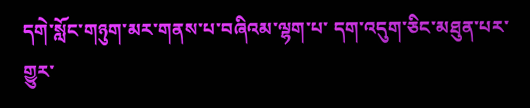དགེ་སློང་གཉུག་མར་གནས་པ་བཞིའམ་ལྷག་པ་ དག་འདུག་ཅིང་མཐུན་པར་གྱུར་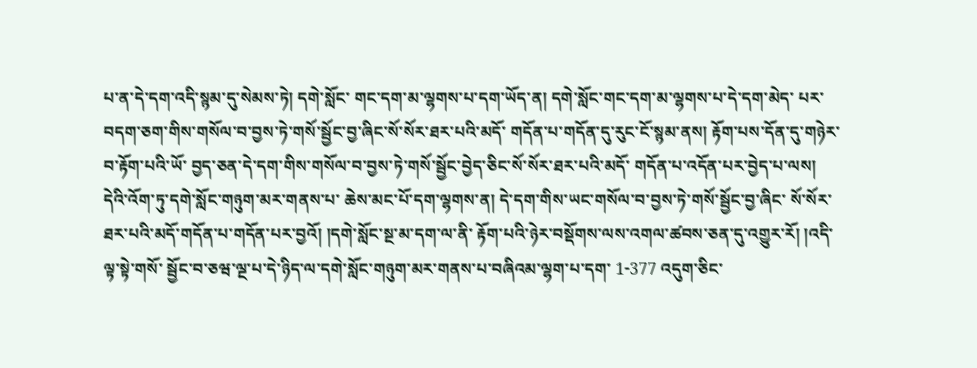པ་ན་དེ་དག་འདི་སྙམ་དུ་སེམས་ཏེ། དགེ་སློང་ གང་དག་མ་ལྷགས་པ་དག་ཡོད་ན། དགེ་སློང་གང་དག་མ་ལྷགས་པ་དེ་དག་མེད་ པར་བདག་ཅག་གིས་གསོལ་བ་བྱས་ཏེ་གསོ་སྦྱོང་བྱ་ཞིང་སོ་སོར་ཐར་པའི་མདོ་ གདོན་པ་གདོན་དུ་རུང་ངོ་སྙམ་ནས། རྟོག་པས་དོན་དུ་གཉེར་བ་རྟོག་པའི་ཡོ་ བྱད་ཅན་དེ་དག་གིས་གསོལ་བ་བྱས་ཏེ་གསོ་སྦྱོང་བྱེད་ཅིང་སོ་སོར་ཐར་པའི་མདོ་ གདོན་པ་འདོན་པར་བྱེད་པ་ལས། དེའི་འོག་ཏུ་དགེ་སློང་གཉུག་མར་གནས་པ་ ཆེས་མང་པོ་དག་ལྷགས་ན། དེ་དག་གིས་ཡང་གསོལ་བ་བྱས་ཏེ་གསོ་སྦྱོང་བྱ་ཞིང་ སོ་སོར་ཐར་པའི་མདོ་གདོན་པ་གདོན་པར་བྱའོ། །དགེ་སློང་སྔ་མ་དག་ལ་ནི་ རྟོག་པའི་ཉེར་བསྡོགས་ལས་འགལ་ཚབས་ཅན་དུ་འགྱུར་རོ། །འདི་ལྟ་སྟེ་གསོ་ སྦྱོང་བ་ཅཝ་ལྔ་པ་དེ་ཉིད་ལ་དགེ་སློང་གཉུག་མར་གནས་པ་བཞིའམ་ལྷག་པ་དག་ 1-377 འདུག་ཅིང་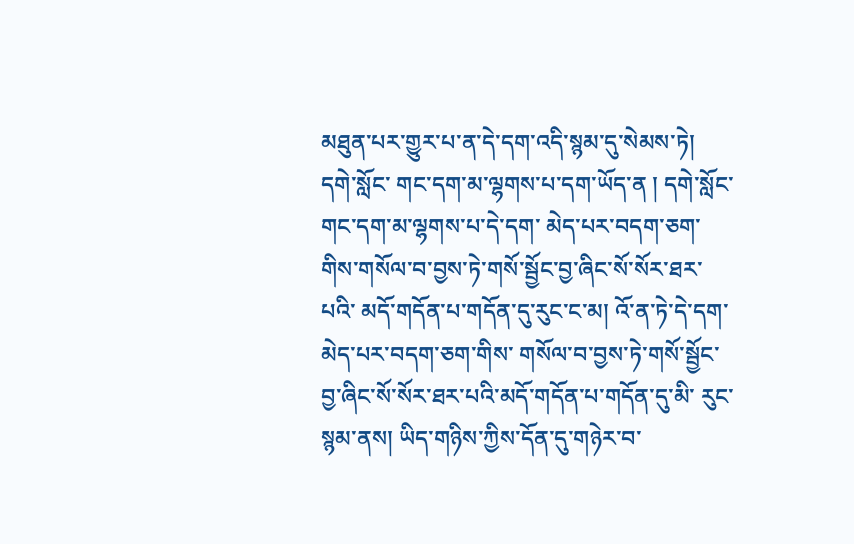མཐུན་པར་གྱུར་པ་ན་དེ་དག་འདི་སྙམ་དུ་སེམས་ཏེ། དགེ་སློང་ གང་དག་མ་ལྷགས་པ་དག་ཡོད་ན ། དགེ་སློང་གང་དག་མ་ལྷགས་པ་དེ་དག་ མེད་པར་བདག་ཅག་གིས་གསོལ་བ་བྱས་ཏེ་གསོ་སྦྱོང་བྱ་ཞིང་སོ་སོར་ཐར་པའི་ མདོ་གདོན་པ་གདོན་དུ་རུང་ང་མ། འོ་ན་ཏེ་དེ་དག་མེད་པར་བདག་ཅག་གིས་ གསོལ་བ་བྱས་ཏེ་གསོ་སྦྱོང་བྱ་ཞིང་སོ་སོར་ཐར་པའི་མདོ་གདོན་པ་གདོན་དུ་མི་ རུང་སྙམ་ནས། ཡིད་གཉིས་ཀྱིས་དོན་དུ་གཉེར་བ་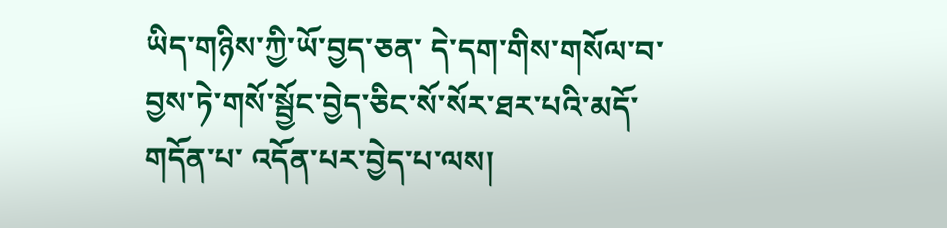ཡིད་གཉིས་ཀྱི་ཡོ་བྱད་ཅན་ དེ་དག་གིས་གསོལ་བ་བྱས་ཏེ་གསོ་སྦྱོང་བྱེད་ཅིང་སོ་སོར་ཐར་པའི་མདོ་གདོན་པ་ འདོན་པར་བྱེད་པ་ལས།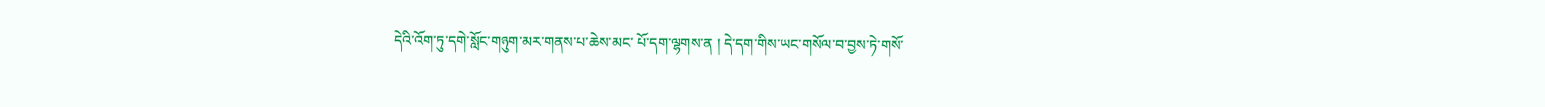དེའི་འོག་ཏུ་དགེ་སློང་གཉུག་མར་གནས་པ་ཆེས་མང་ པོ་དག་ལྷགས་ན ། དེ་དག་གིས་ཡང་གསོལ་བ་བྱས་ཏེ་གསོ་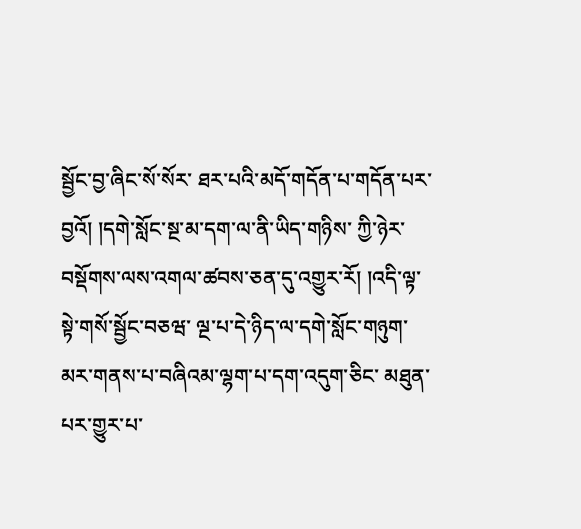སྦྱོང་བྱ་ཞིང་སོ་སོར་ ཐར་པའི་མདོ་གདོན་པ་གདོན་པར་བྱའོ། །དགེ་སློང་སྔ་མ་དག་ལ་ནི་ཡིད་གཉིས་ ཀྱི་ཉེར་བསྡོགས་ལས་འགལ་ཚབས་ཅན་དུ་འགྱུར་རོ། །འདི་ལྟ་སྟེ་གསོ་སྦྱོང་བཅཝ་ ལྔ་པ་དེ་ཉིད་ལ་དགེ་སློང་གཉུག་མར་གནས་པ་བཞིའམ་ལྷག་པ་དག་འདུག་ཅིང་ མཐུན་པར་གྱུར་པ་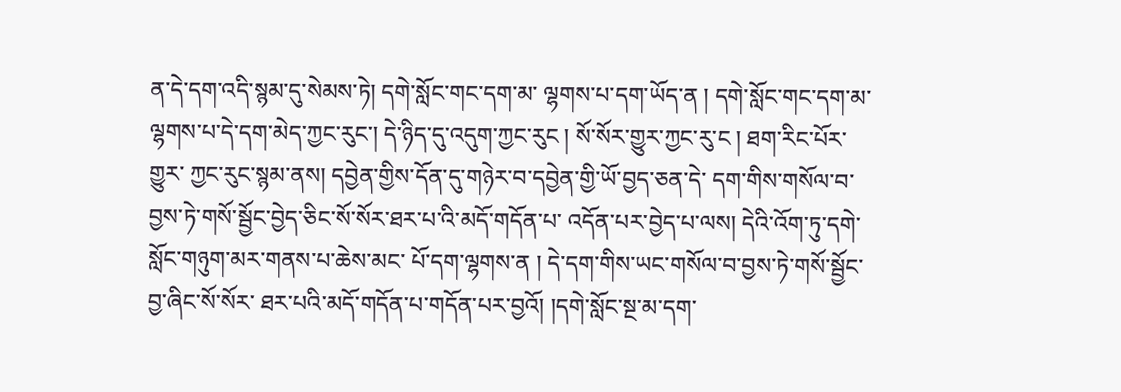ན་དེ་དག་འདི་སྙམ་དུ་སེམས་ཏེ། དགེ་སློང་གང་དག་མ་ ལྷགས་པ་དག་ཡོད་ན ། དགེ་སློང་གང་དག་མ་ལྷགས་པ་དེ་དག་མེད་ཀྱང་རུང་། དེ་ཉིད་དུ་འདུག་ཀྱང་རུང ། སོ་སོར་གྱུར་ཀྱང་རུ་ང ། ཐག་རིང་པོར་གྱུར་ ཀྱང་རུང་སྙམ་ནས། དབྱེན་གྱིས་དོན་དུ་གཉེར་བ་དབྱེན་གྱི་ཡོ་བྱད་ཅན་དེ་ དག་གིས་གསོལ་བ་བྱས་ཏེ་གསོ་སྦྱོང་བྱེད་ཅིང་སོ་སོར་ཐར་པ་འི་མདོ་གདོན་པ་ འདོན་པར་བྱེད་པ་ལས། དེའི་འོག་ཏུ་དགེ་སློང་གཉུག་མར་གནས་པ་ཆེས་མང་ པོ་དག་ལྷགས་ན ། དེ་དག་གིས་ཡང་གསོལ་བ་བྱས་ཏེ་གསོ་སྦྱོང་བྱ་ཞིང་སོ་སོར་ ཐར་པའི་མདོ་གདོན་པ་གདོན་པར་བྱའོ། །དགེ་སློང་སྔ་མ་དག་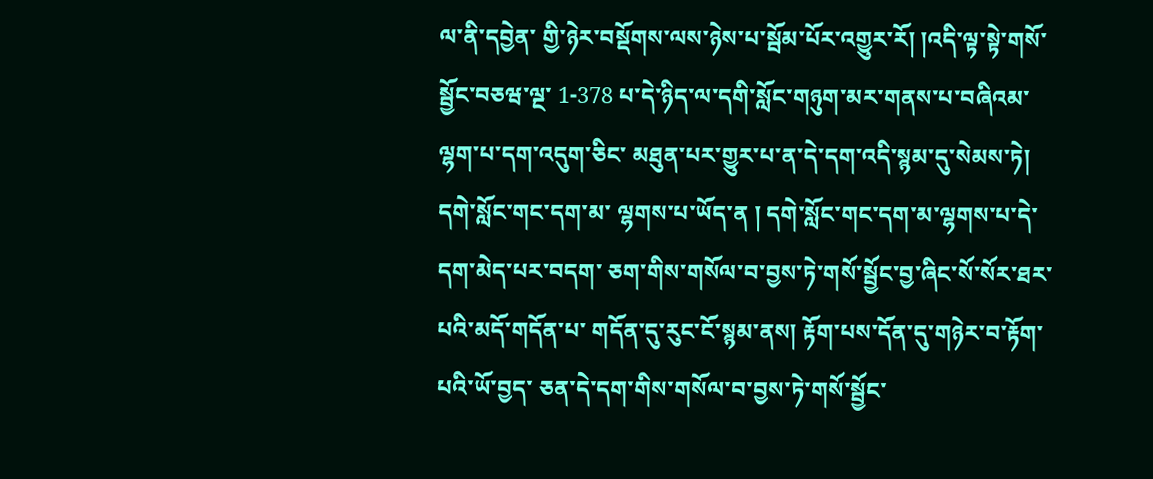ལ་ནི་དབྱེན་ གྱི་ཉེར་བསྡོགས་ལས་ཉེས་པ་སྦོམ་པོར་འགྱུར་རོ། །འདི་ལྟ་སྟེ་གསོ་སྦྱོང་བཅཝ་ལྔ་ 1-378 པ་དེ་ཉིད་ལ་དགི་སློང་གཉུག་མར་གནས་པ་བཞིའམ་ལྷག་པ་དག་འདུག་ཅིང་ མཐུན་པར་གྱུར་པ་ན་དེ་དག་འདི་སྙམ་དུ་སེམས་ཏེ། དགེ་སློང་གང་དག་མ་ ལྷགས་པ་ཡོད་ན ། དགེ་སློང་གང་དག་མ་ལྷགས་པ་དེ་དག་མེད་པར་བདག་ ཅག་གིས་གསོལ་བ་བྱས་ཏེ་གསོ་སྦྱོང་བྱ་ཞིང་སོ་སོར་ཐར་པའི་མདོ་གདོན་པ་ གདོན་དུ་རུང་ངོ་སྙམ་ནས། རྟོག་པས་དོན་དུ་གཉེར་བ་རྟོག་པའི་ཡོ་བྱད་ ཅན་དེ་དག་གིས་གསོལ་བ་བྱས་ཏེ་གསོ་སྦྱོང་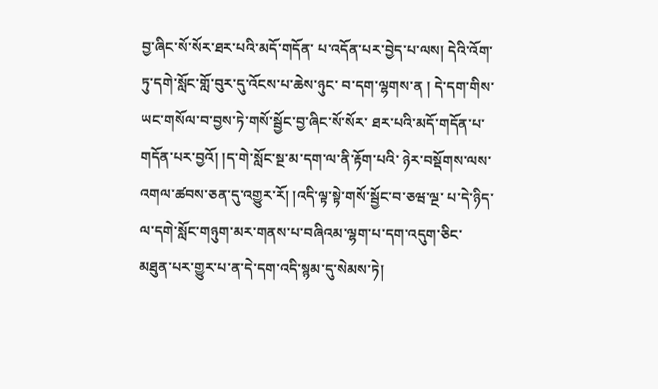བྱ་ཞིང་སོ་སོར་ཐར་པའི་མདོ་གདོན་ པ་འདོན་པར་བྱེད་པ་ལས། དེའི་འོག་ཏུ་དགེ་སློང་གློ་བུར་དུ་འོངས་པ་ཆེས་ཉུང་ བ་དག་ལྷགས་ན ། དེ་དག་གིས་ཡང་གསོལ་བ་བྱས་ཏེ་གསོ་སྦྱོང་བྱ་ཞིང་སོ་སོར་ ཐར་པའི་མདོ་གདོན་པ་གདོན་པར་བྱའོ། །ད་གེ་སློང་སྔ་མ་དག་ལ་ནི་རྟོག་པའི་ ཉེར་བསྡོགས་ལས་འགལ་ཚབས་ཅན་དུ་འགྱུར་རོ། །འདི་ལྟ་སྟེ་གསོ་སྦྱོང་བ་ཅཝ་ལྔ་ པ་དེ་ཉིད་ལ་དགེ་སློང་གཉུག་མར་གནས་པ་བཞིའམ་ལྷག་པ་དག་འདུག་ཅིང་ མཐུན་པར་གྱུར་པ་ན་དེ་དག་འདི་སྙམ་དུ་སེམས་ཏེ།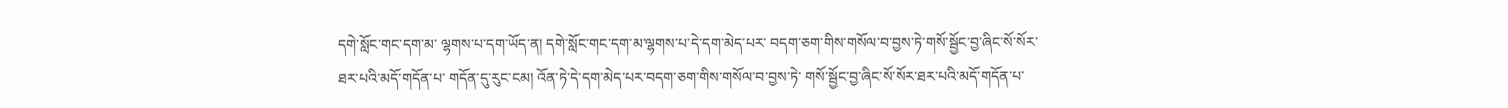དགེ་སློང་གང་དག་མ་ ལྷགས་པ་དག་ཡོད་ན། དགེ་སློང་གང་དག་མ་ལྷགས་པ་དེ་དག་མེད་པར་ བདག་ཅག་གིས་གསོལ་བ་བྱས་ཏེ་གསོ་སྦྱོང་བྱ་ཞིང་སོ་སོར་ཐར་པའི་མདོ་གདོན་པ་ གདོན་དུ་རུང་ངམ། འོན་ཏེ་དེ་དག་མེད་པར་བདག་ཅག་གིས་གསོལ་བ་བྱས་ཏེ་ གསོ་སྦྱོང་བྱ་ཞིང་སོ་སོར་ཐར་པའི་མདོ་གདོན་པ་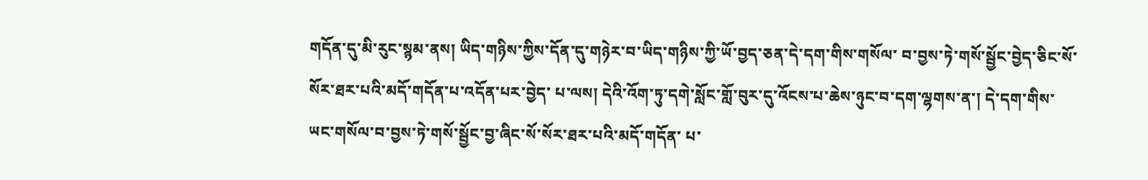གདོན་དུ་མི་རུང་སྙམ་ནས། ཡིད་གཉིས་ཀྱིས་དོན་དུ་གཉེར་བ་ཡིད་གཉིས་ཀྱི་ཡོ་བྱད་ཅན་དེ་དག་གིས་གསོལ་ བ་བྱས་ཏེ་གསོ་སྦྱོང་བྱེད་ཅིང་སོ་སོར་ཐར་པའི་མདོ་གདོན་པ་འདོན་པར་བྱེད་ པ་ལས། དེའི་འོག་ཏུ་དགེ་སློང་གློ་བུར་དུ་འོངས་པ་ཆེས་ཉུང་བ་དག་ལྷགས་ན་། དེ་དག་གིས་ཡང་གསོལ་བ་བྱས་ཏེ་གསོ་སྦྱོང་བྱ་ཞིང་སོ་སོར་ཐར་པའི་མདོ་གདོན་ པ་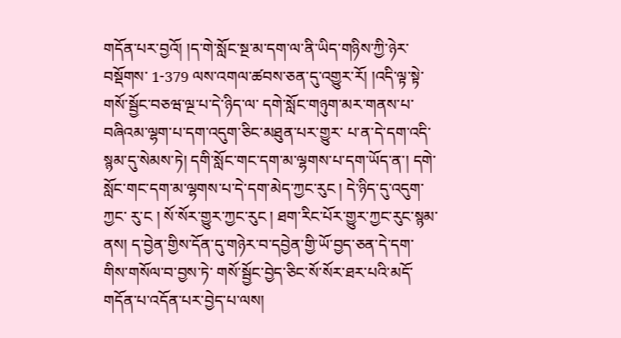གདོན་པར་བྱའོ། །ད་གེ་སློང་སྔ་མ་དག་ལ་ནི་ཡིད་གཉིས་ཀྱི་ཉེར་བསྡོགས་ 1-379 ལས་འགལ་ཚབས་ཅན་དུ་འགྱུར་རོ། །འདི་ལྟ་སྟེ་གསོ་སྦྱོང་བཅཝ་ལྔ་པ་དེ་ཉིད་ལ་ དགེ་སློང་གཉུག་མར་གནས་པ་བཞིའམ་ལྷག་པ་དག་འདུག་ཅིང་མཐུན་པར་གྱུར་ པ་ན་དེ་དག་འདི་སྙམ་དུ་སེམས་ཏེ། དགི་སློང་གང་དག་མ་ལྷགས་པ་དག་ཡོད་ན་། དགེ་སློང་གང་དག་མ་ལྷགས་པ་དེ་དག་མེད་ཀྱང་རུང ། དེ་ཉིད་དུ་འདུག་ཀྱང་ རུ་ང ། སོ་སོར་གྱུར་ཀྱང་རུང ། ཐག་རིང་པོར་གྱུར་ཀྱང་རུང་སྙམ་ནས། ད་བྱེན་གྱིས་དོན་དུ་གཉེར་བ་དབྱེན་གྱི་ཡོ་བྱད་ཅན་དེ་དག་གིས་གསོལ་བ་བྱས་ཏེ་ གསོ་སྦྱོང་བྱེད་ཅིང་སོ་སོར་ཐར་པའི་མདོ་གདོན་པ་འདོན་པར་བྱེད་པ་ལས།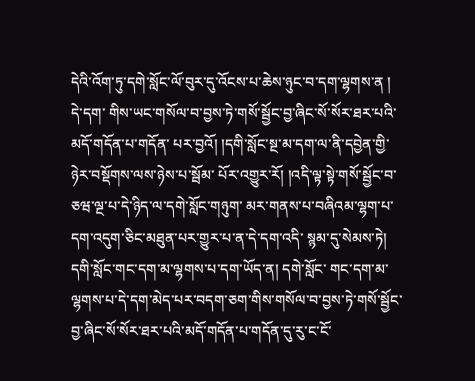དེའི་འོག་ཏུ་དགེ་སློང་ལོ་བུར་དུ་འོངས་པ་ཆེས་ཉུང་བ་དག་ལྷགས་ན ། དེ་དག་ གིས་ཡང་གསོལ་བ་བྱས་ཏེ་གསོ་སྦྱོང་བྱ་ཞིང་སོ་སོར་ཐར་པའི་མདོ་གདོན་པ་གདོན་ པར་བྱའོ། །དགི་སློང་སྔ་མ་དག་ལ་ནི་དབྱེན་གྱི་ཉེར་བསྡོགས་ལས་ཉེས་པ་སྦོམ་ པོར་འགྱུར་རོ། །འདི་ལྟ་སྟེ་གསོ་སྦྱོང་བ་ཅཝ་ལྔ་པ་དེ་ཉིད་ལ་དགེ་སློང་གཉུག་ མར་གནས་པ་བཞིའམ་ལྷག་པ་དག་འདུག་ཅིང་མཐུན་པར་གྱུར་པ་ན་དེ་དག་འདི་ སྙམ་དུ་སེམས་ཏེ། དགི་སློང་གང་དག་མ་ལྷགས་པ་དག་ཡོད་ན། དགེ་སློང་ གང་དག་མ་ལྷགས་པ་དེ་དག་མེད་པར་བདག་ཅག་གིས་གསོལ་བ་བྱས་ཏེ་གསོ་སྦྱོང་ བྱ་ཞིང་སོ་སོར་ཐར་པའི་མདོ་གདོན་པ་གདོན་དུ་རུ་ང་ངོ་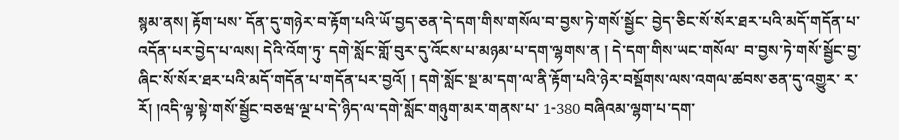སྙམ་ནས། རྟོག་པས་ དོན་དུ་གཉེར་བ་རྟོག་པའི་ཡོ་བྱད་ཅན་དེ་དག་གིས་གསོལ་བ་བྱས་ཏེ་གསོ་སྦྱོང་ བྱེད་ཅིང་སོ་སོར་ཐར་པའི་མདོ་གདོན་པ་འདོན་པར་བྱེད་པ་ལས། དེའི་འོག་ཏུ་ དགེ་སློང་གློ་བུར་དུ་འོངས་པ་མཉམ་པ་དག་ལྷགས་ན ། དེ་དག་གིས་ཡང་གསོལ་ བ་བྱས་ཏེ་གསོ་སྦྱོང་བྱ་ཞིང་སོ་སོར་ཐར་པའི་མདོ་གདོན་པ་གདོན་པར་བྱའོ། ། དགེ་སློང་སྔ་མ་དག་ལ་ནི་རྟོག་པའི་ཉེར་བསྡོགས་ལས་འགལ་ཚབས་ཅན་དུ་འགྱུར་ ར་རོ། །འདི་ལྟ་སྟེ་གསོ་སྦྱོང་བཅཝ་ལྔ་པ་དེ་ཉིད་ལ་དགེ་སློང་གཉུག་མར་གནས་པ་ 1-380 བཞིའམ་ལྷག་པ་དག་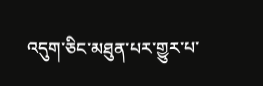འདུག་ཅིང་མཐུན་པར་གྱུར་པ་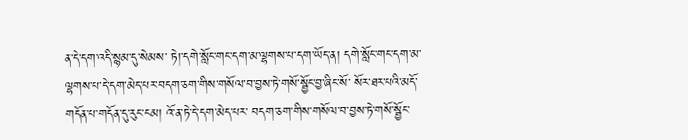ན་དེ་དག་འདི་སྙམ་དུ་སེམས་ ཏེ།་དགེ་སློང་གང་དག་མ་ལྷགས་པ་དག་ཡོད་ན། དགེ་སློང་གང་དག་མ་ ལྷགས་པ་དེ་དག་མེད་པར་བདག་ཅག་གིས་གསོལ་བ་བྱས་ཏེ་གསོ་སྦྱོང་བྱ་ཞིང་སོ་ སོར་ཐར་པའི་མདོ་གདོན་པ་གདོན་དུ་རུང་ངམ། འོ་ན་ཏེ་དེ་དག་མེད་པར་ བདག་ཅག་གིས་གསོལ་བ་བྱས་ཏེ་གསོ་སྦྱོང་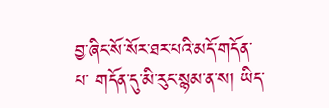བྱ་ཞིང་སོ་སོར་ཐར་པའི་མདོ་གདོན་པ་ གདོན་དུ་མི་རུང་སྙམ་ན་ས། ཡིད་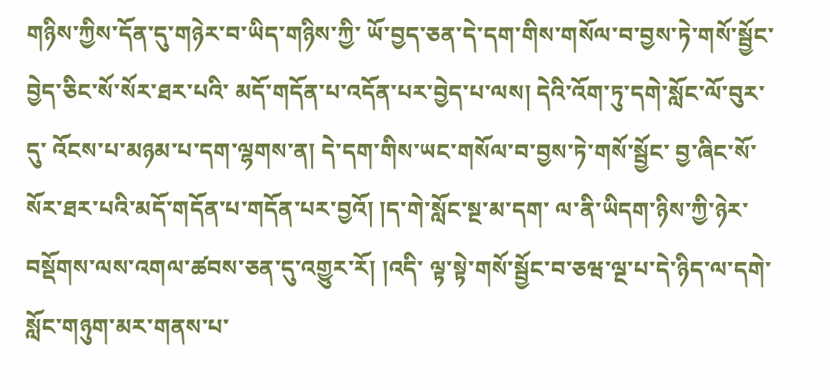གཉིས་ཀྱིས་དོན་དུ་གཉེར་བ་ཡིད་གཉིས་ཀྱི་ ཡོ་བྱད་ཅན་དེ་དག་གིས་གསོལ་བ་བྱས་ཏེ་གསོ་སྦྱོང་བྱེད་ཅིང་སོ་སོར་ཐར་པའི་ མདོ་གདོན་པ་འདོན་པར་བྱེད་པ་ལས། དེའི་འོག་ཏུ་དགེ་སློང་ལོ་བུར་དུ་ འོངས་པ་མཉམ་པ་དག་ལྷགས་ན། དེ་དག་གིས་ཡང་གསོལ་བ་བྱས་ཏེ་གསོ་སྦྱོང་ བྱ་ཞིང་སོ་སོར་ཐར་པའི་མདོ་གདོན་པ་གདོན་པར་བྱའོ། །ད་གེ་སློང་སྔ་མ་དག་ ལ་ནི་ཡིདག་ཉིས་ཀྱི་ཉེར་བསྡོགས་ལས་འགལ་ཚབས་ཅན་དུ་འགྱུར་རོ། །འདི་ ལྟ་སྟེ་གསོ་སྦྱོང་བ་ཅཝ་ལྔ་པ་དེ་ཉིད་ལ་དགེ་སློང་གཉུག་མར་གནས་པ་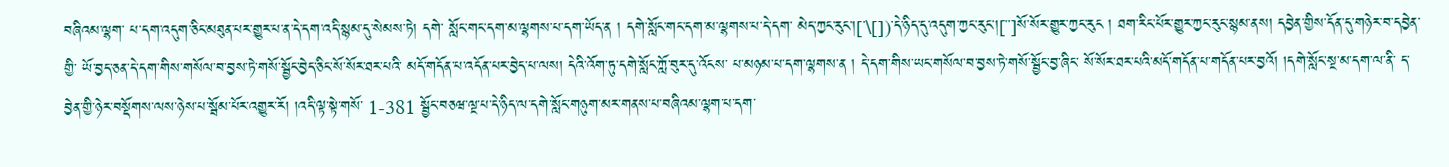བཞིའམ་ལྷག་ པ་དག་འདུག་ཅིང་མཐུན་པར་གྱུར་པ་ན་དེ་དག་འདི་སྙམ་དུ་སེམས་ཏེ། དགེ་ སློང་གང་དག་མ་ལྷགས་པ་དག་ཡོད་ན ། དགེ་སློང་གང་དག་མ་ལྷགས་པ་དེ་དག་ མེད་ཀྱང་རུང་།[་\[])་དེ་ཉིད་དུ་འདུག་ཀྱང་རུང་།[་་]སོ་སོར་གྱུར་ཀྱང་རུང ། ཐག་རིང་པོར་གྱུར་ཀྱང་རུང་སྙམ་ནས། དབྱེན་གྱིས་དོན་དུ་གཉེར་བ་དབྱེན་གྱི་ ཡོ་བྱད་ཅན་དེ་དག་གིས་གསོལ་བ་བྱས་ཏེ་གསོ་སྦྱོང་བྱེད་ཅིང་སོ་སོར་ཐར་པའི་ མདོ་གདོན་པ་འདོན་པར་བྱེད་པ་ལས། དེའི་འོག་ཏུ་དགེ་སློང་ཀློ་བུར་དུ་འོངས་ པ་མཉམ་པ་དག་ལྷགས་ན ། དེ་དག་གིས་ཡང་གསོལ་བ་བྱས་ཏེ་གསོ་སྦྱོང་བྱ་ཞིང་ སོ་སོར་ཐར་པའི་མདོ་གདོན་པ་གདོན་པར་བྱའོ། །དགེ་སློང་སྔ་མ་དག་ལ་ནི་ ད་བྱེན་གྱི་ཉེར་བསྡོགས་ལས་ཉེས་པ་སྦོམ་པོར་འགྱུར་རོ། །འདི་ལྟ་སྟེ་གསོ་ 1-381 སྦྱོང་བཅཝ་ལྔ་པ་དེ་ཉིད་ལ་དགེ་སློང་གཉུག་མར་གནས་པ་བཞིའམ་ལྷག་པ་དག་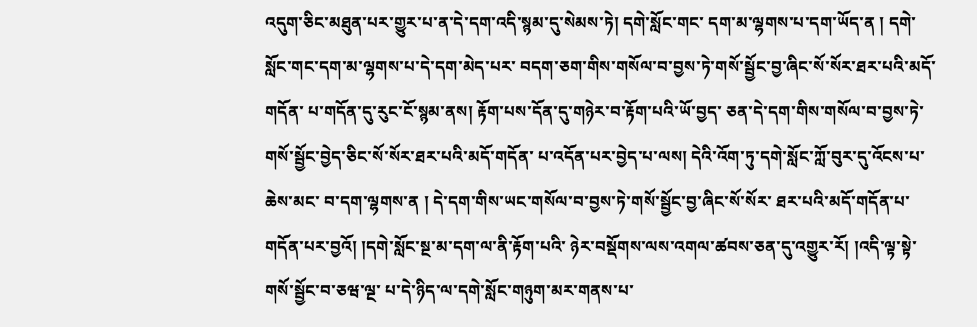འདུག་ཅིང་མཐུན་པར་གྱུར་པ་ན་དེ་དག་འདི་སྙམ་དུ་སེམས་ཏེ། དགེ་སློང་གང་ དག་མ་ལྷགས་པ་དག་ཡོད་ན ། དགེ་སློང་གང་དག་མ་ལྷགས་པ་དེ་དག་མེད་པར་ བདག་ཅག་གིས་གསོལ་བ་བྱས་ཏེ་གསོ་སྦྱོང་བྱ་ཞིང་སོ་སོར་ཐར་པའི་མདོ་གདོན་ པ་གདོན་དུ་རུང་ངོ་སྙམ་ནས། རྟོག་པས་དོན་དུ་གཉེར་བ་རྟོག་པའི་ཡོ་བྱད་ ཅན་དེ་དག་གིས་གསོལ་བ་བྱས་ཏེ་གསོ་སྦྱོང་བྱེད་ཅིང་སོ་སོར་ཐར་པའི་མདོ་གདོན་ པ་འདོན་པར་བྱེད་པ་ལས། དེའི་འོག་ཏུ་དགེ་སློང་ཀློ་བུར་དུ་འོངས་པ་ཆེས་མང་ བ་དག་ལྷགས་ན ། དེ་དག་གིས་ཡང་གསོལ་བ་བྱས་ཏེ་གསོ་སྦྱོང་བྱ་ཞིང་སོ་སོར་ ཐར་པའི་མདོ་གདོན་པ་གདོན་པར་བྱའོ། །དགེ་སློང་སྔ་མ་དག་ལ་ནི་རྟོག་པའི་ ཉེར་བསྡོགས་ལས་འགལ་ཚབས་ཅན་དུ་འགྱུར་རོ། །འདི་ལྟ་སྟེ་གསོ་སྦྱོང་བ་ཅཝ་ལྔ་ པ་དེ་ཉིད་ལ་དགེ་སློང་གཉུག་མར་གནས་པ་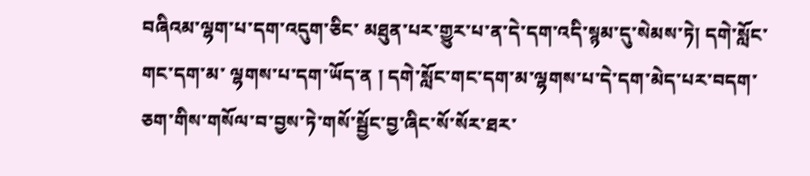བཞིའམ་ལྷག་པ་དག་འདུག་ཅིང་ མཐུན་པར་གྱུར་པ་ན་དེ་དག་འདི་སྙམ་དུ་སེམས་ཏེ། དགེ་སློང་གང་དག་མ་ ལྷགས་པ་དག་ཡོད་ན ། དགེ་སློང་གང་དག་མ་ལྷགས་པ་དེ་དག་མེད་པར་བདག་ ཅག་གིས་གསོལ་བ་བྱས་ཏེ་གསོ་སྦྱོང་བྱ་ཞིང་སོ་སོར་ཐར་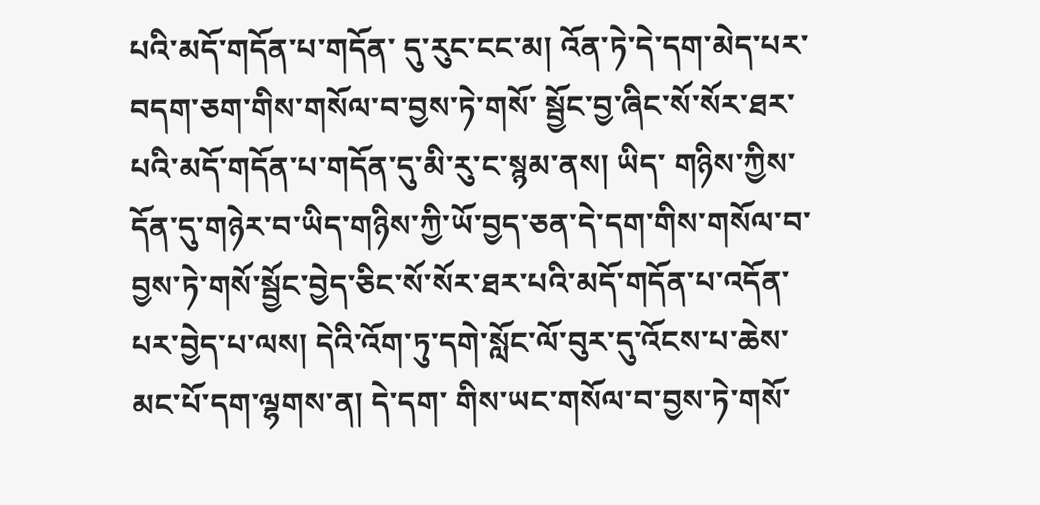པའི་མདོ་གདོན་པ་གདོན་ དུ་རུང་ངང་མ། འོན་ཏེ་དེ་དག་མེད་པར་བདག་ཅག་གིས་གསོལ་བ་བྱས་ཏེ་གསོ་ སྦྱོང་བྱ་ཞིང་སོ་སོར་ཐར་པའི་མདོ་གདོན་པ་གདོན་དུ་མི་རུ་ང་སྙམ་ནས། ཡིད་ གཉིས་ཀྱིས་དོན་དུ་གཉེར་བ་ཡིད་གཉིས་ཀྱི་ཡོ་བྱད་ཅན་དེ་དག་གིས་གསོལ་བ་ བྱས་ཏེ་གསོ་སྦྱོང་བྱེད་ཅིང་སོ་སོར་ཐར་པའི་མདོ་གདོན་པ་འདོན་པར་བྱེད་པ་ལས། དེའི་འོག་ཏུ་དགེ་སློང་ལོ་བུར་དུ་འོངས་པ་ཆེས་མང་པོ་དག་ལྷགས་ན། དེ་དག་ གིས་ཡང་གསོལ་བ་བྱས་ཏེ་གསོ་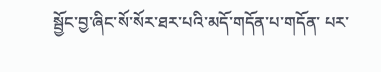སྦྱོང་བྱ་ཞིང་སོ་སོར་ཐར་པའི་མདོ་གདོན་པ་གདོན་ པར་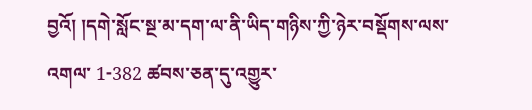བྱའོ། །དགེ་སློང་སྔ་མ་དག་ལ་ནི་ཡིད་གཉིས་ཀྱི་ཉེར་བསྡོགས་ལས་འགལ་ 1-382 ཚབས་ཅན་དུ་འགྱུར་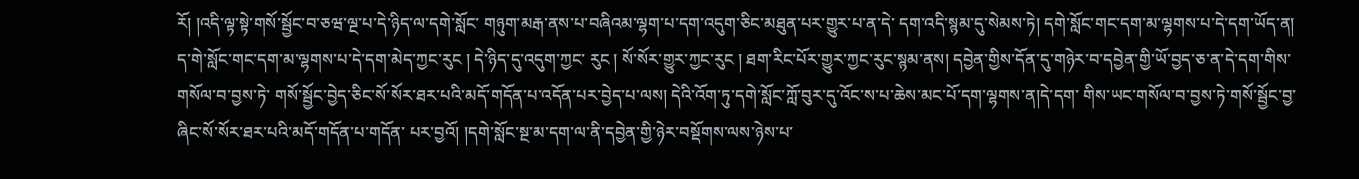རོ། །འདི་ལྟ་སྟེ་གསོ་སྦྱོང་བ་ཅཝ་ལྔ་པ་དེ་ཉིད་ལ་དགེ་སློང་ གཉུག་མརྒ་ནས་པ་བཞིའམ་ལྷག་པ་དག་འདུག་ཅིང་མཐུན་པར་གྱུར་པ་ན་དེ་ དག་འདི་སྙམ་དུ་སེམས་ཏེ། དགེ་སློང་གང་དག་མ་ལྷགས་པ་དེ་དག་ཡོད་ན། ད་གེ་སློང་གང་དག་མ་ལྷགས་པ་དེ་དག་མེད་ཀྱང་རུང ། དེ་ཉིད་དུ་འདུག་ཀྱང་ རུང ། སོ་སོར་གྱུར་ཀྱང་རུང ། ཐག་རིང་པོར་གྱུར་ཀྱང་རུང་སྙམ་ནས། དབྱེན་གྱིས་དོན་དུ་གཉེར་བ་དབྱེན་གྱི་ཡོ་བྱད་ཅ་ན་དེ་དག་གིས་གསོལ་བ་བྱས་ཏེ་ གསོ་སྦྱོང་བྱེད་ཅིང་སོ་སོར་ཐར་པའི་མདོ་གདོན་པ་འདོན་པར་བྱེད་པ་ལས། དེའི་འོག་ཏུ་དགེ་སློང་ཀློ་བུར་དུ་འོང་ས་པ་ཆེས་མང་པོ་དག་ལྷགས་ན།དེ་དག་ གིས་ཡང་གསོལ་བ་བྱས་ཏེ་གསོ་སྦྱོང་བྱ་ཞིང་སོ་སོར་ཐར་པའི་མདོ་གདོན་པ་གདོན་ པར་བྱའོ། །དགེ་སློང་སྔ་མ་དག་ལ་ནི་དབྱེན་གྱི་ཉེར་བསྡོགས་ལས་ཉེས་པ་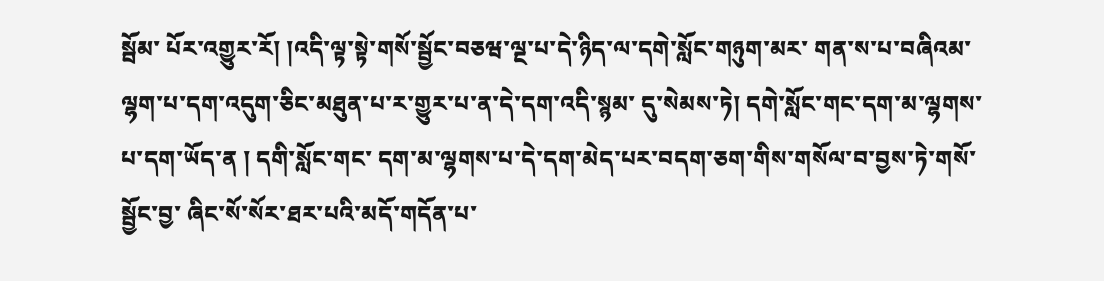སྦོམ་ པོར་འགྱུར་རོ། །འདི་ལྟ་སྟེ་གསོ་སྦྱོང་བཅཝ་ལྔ་པ་དེ་ཉིད་ལ་དགེ་སློང་གཉུག་མར་ གན་ས་པ་བཞིའམ་ལྷག་པ་དག་འདུག་ཅིང་མཐུན་པ་ར་གྱུར་པ་ན་དེ་དག་འདི་སྙམ་ དུ་སེམས་ཏེ། དགེ་སློང་གང་དག་མ་ལྷགས་པ་དག་ཡོད་ན ། དགི་སློང་གང་ དག་མ་ལྷགས་པ་དེ་དག་མེད་པར་བདག་ཅག་གིས་གསོལ་བ་བྱས་ཏེ་གསོ་སྦྱོང་བྱ་ ཞིང་སོ་སོར་ཐར་པའི་མདོ་གདོན་པ་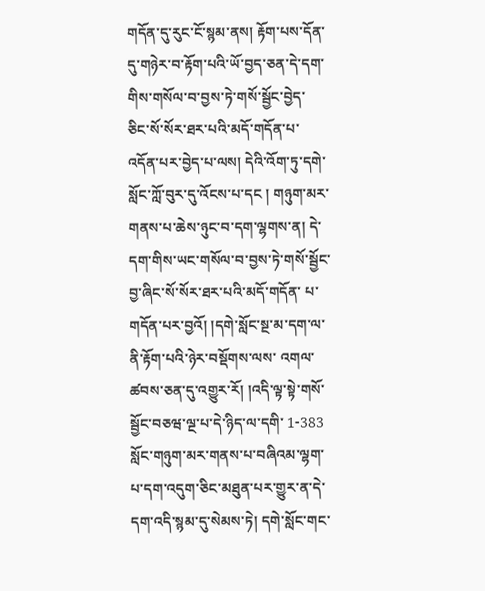གདོན་དུ་རུང་ངོ་སྙམ་ནས། རྟོག་པས་དོན་ དུ་གཉེར་བ་རྟོག་པའི་ཡོ་བྱད་ཅན་དེ་དག་གིས་གསོལ་བ་བྱས་ཏེ་གསོ་སྦྱོང་བྱེད་ ཅིང་སོ་སོར་ཐར་པའི་མདོ་གདོན་པ་འདོན་པར་བྱེད་པ་ལས། དེའི་འོག་ཏུ་དགེ་ སློང་ཀློ་བུར་དུ་འོངས་པ་དང ། གཉུག་མར་གནས་པ་ཆེས་ཉུང་བ་དག་ལྷགས་ན། དེ་དག་གིས་ཡང་གསོལ་བ་བྱས་ཏེ་གསོ་སྦྱོང་བྱ་ཞིང་སོ་སོར་ཐར་པའི་མདོ་གདོན་ པ་གདོན་པར་བྱའོ། །དགེ་སློང་སྔ་མ་དག་ལ་ནི་རྟོག་པའི་ཉེར་བསྡོགས་ལས་ འགལ་ཚབས་ཅན་དུ་འགྱུར་རོ། །འདི་ལྟ་སྟེ་གསོ་སྦྱོང་བཅཝ་ལྔ་པ་དེ་ཉིད་ལ་དགི་ 1-383 སློང་གཉུག་མར་གནས་པ་བཞིའམ་ལྷག་པ་དག་འདུག་ཅིང་མཐུན་པར་གྱུར་ན་དེ་ དག་འདི་སྙམ་དུ་སེམས་ཏེ། དགེ་སློང་གང་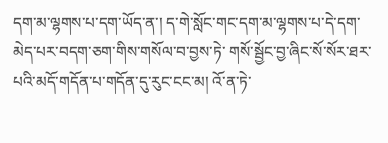དག་མ་ལྷགས་པ་དག་ཡོད་ན་། ད་གེ་སློང་གང་དག་མ་ལྷགས་པ་དེ་དག་མེད་པར་བདག་ཅག་གིས་གསོལ་བ་བྱས་ཏེ་ གསོ་སྦྱོང་བྱ་ཞིང་སོ་སོར་ཐར་པའི་མདོ་གདོན་པ་གདོན་དུ་རུང་ངང་མ། འོ་ན་ཏེ་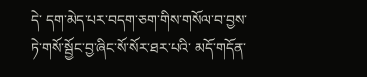དེ་ དག་མེད་པར་བདག་ཅག་གིས་གསོལ་བ་བྱས་ཏེ་གསོ་སྦྱོང་བྱ་ཞིང་སོ་སོར་ཐར་པའི་ མདོ་གདོན་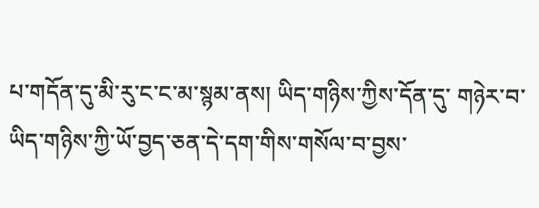པ་གདོན་དུ་མི་རུ་ང་ང་མ་སྙམ་ནས། ཡིད་གཉིས་ཀྱིས་དོན་དུ་ གཉེར་བ་ཡིད་གཉིས་ཀྱི་ཡོ་བྱད་ཅན་དེ་དག་གིས་གསོལ་བ་བྱས་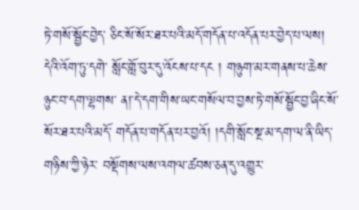ཏེ་གསོ་སྦྱོང་བྱེད་ ཅིང་སོ་སོར་ཐར་པའི་མདོ་གདོན་པ་འདོན་པར་བྱེད་པ་ལས། དེའི་འོག་ཏུ་དགེ་ སློང་གློ་བུར་དུ་འོངས་པ་དང ། གཉུག་མར་གནས་པ་ཆེས་ཉུང་བ་དག་ལྷགས་ ན།་དེ་དག་གིས་ཡང་གསོལ་བ་བྱས་ཏེ་གསོ་སྦྱོང་བྱ་ཞིང་སོ་སོར་ཐར་པའི་མདོ་ གདོན་པ་གདོན་པར་བྱའོ། །དགི་སློང་སྔ་མ་དག་ལ་ནི་ཡིད་གཉིས་ཀྱི་ཉེར་ བསྡོགས་ལས་འགལ་ཚབས་ཅན་དུ་འགྱུར་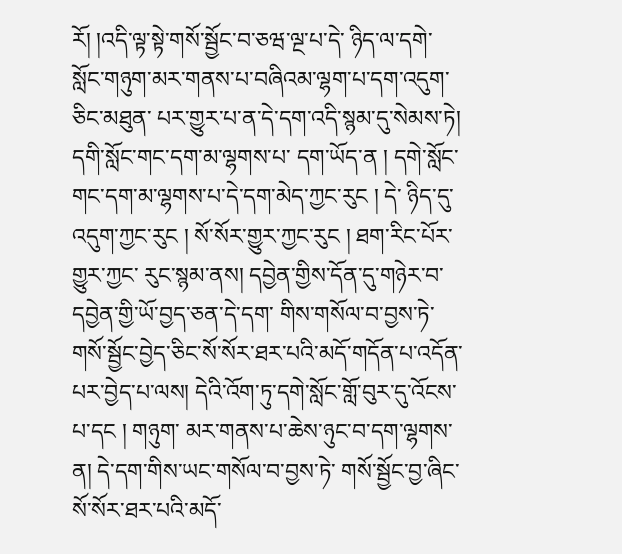རོ། །འདི་ལྟ་སྟེ་གསོ་སྦྱོང་བ་ཅཝ་ལྔ་པ་དེ་ ཉིད་ལ་དགེ་སློང་གཉུག་མར་གནས་པ་བཞིའམ་ལྷག་པ་དག་འདུག་ཅིང་མཐུན་ པར་གྱུར་པ་ན་དེ་དག་འདི་སྙམ་དུ་སེམས་ཏེ། དགི་སློང་གང་དག་མ་ལྷགས་པ་ དག་ཡོད་ན ། དགེ་སློང་གང་དག་མ་ལྷགས་པ་དེ་དག་མེད་ཀྱང་རུང ། དེ་ ཉིད་དུ་འདུག་ཀྱང་རུང ། སོ་སོར་གྱུར་ཀྱང་རུང ། ཐག་རིང་པོར་གྱུར་ཀྱང་ རུང་སྙམ་ནས། དབྱེན་གྱིས་དོན་དུ་གཉེར་བ་དབྱེན་གྱི་ཡོ་བྱད་ཅན་དེ་དག་ གིས་གསོལ་བ་བྱས་ཏེ་གསོ་སྦྱོང་བྱེད་ཅིང་སོ་སོར་ཐར་པའི་མདོ་གདོན་པ་འདོན་ པར་བྱེད་པ་ལས། དེའི་འོག་ཏུ་དགེ་སློང་གློ་བུར་དུ་འོངས་པ་དང ། གཉུག་ མར་གནས་པ་ཆེས་ཉུང་བ་དག་ལྷགས་ན། དེ་དག་གིས་ཡང་གསོལ་བ་བྱས་ཏེ་ གསོ་སྦྱོང་བྱ་ཞིང་སོ་སོར་ཐར་པའི་མདོ་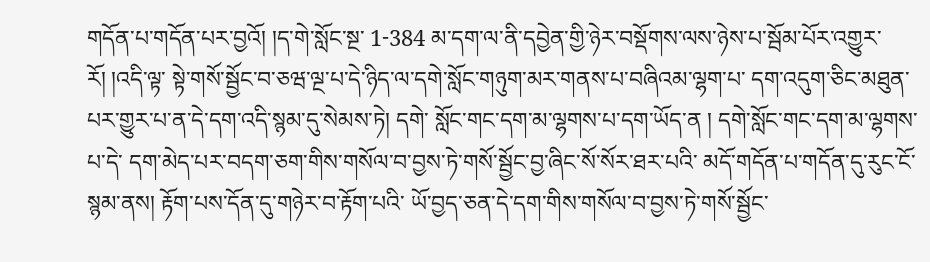གདོན་པ་གདོན་པར་བྱའོ། །ད་གེ་སློང་སྔ་ 1-384 མ་དག་ལ་ནི་དབྱེན་གྱི་ཉེར་བསྡོགས་ལས་ཉེས་པ་སྦོམ་པོར་འགྱུར་རོ། །འདི་ལྟ་ སྟེ་གསོ་སྦྱོང་བ་ཅཝ་ལྔ་པ་དེ་ཉིད་ལ་དགེ་སློང་གཉུག་མར་གནས་པ་བཞིའམ་ལྷག་པ་ དག་འདུག་ཅིང་མཐུན་པར་གྱུར་པ་ན་དེ་དག་འདི་སྙམ་དུ་སེམས་ཏེ། དགེ་ སློང་གང་དག་མ་ལྷགས་པ་དག་ཡོད་ན ། དགེ་སློང་གང་དག་མ་ལྷགས་པ་དེ་ དག་མེད་པར་བདག་ཅག་གིས་གསོལ་བ་བྱས་ཏེ་གསོ་སྦྱོང་བྱ་ཞིང་སོ་སོར་ཐར་པའི་ མདོ་གདོན་པ་གདོན་དུ་རུང་ངོ་སྙམ་ནས། རྟོག་པས་དོན་དུ་གཉེར་བ་རྟོག་པའི་ ཡོ་བྱད་ཅན་དེ་དག་གིས་གསོལ་བ་བྱས་ཏེ་གསོ་སྦྱོང་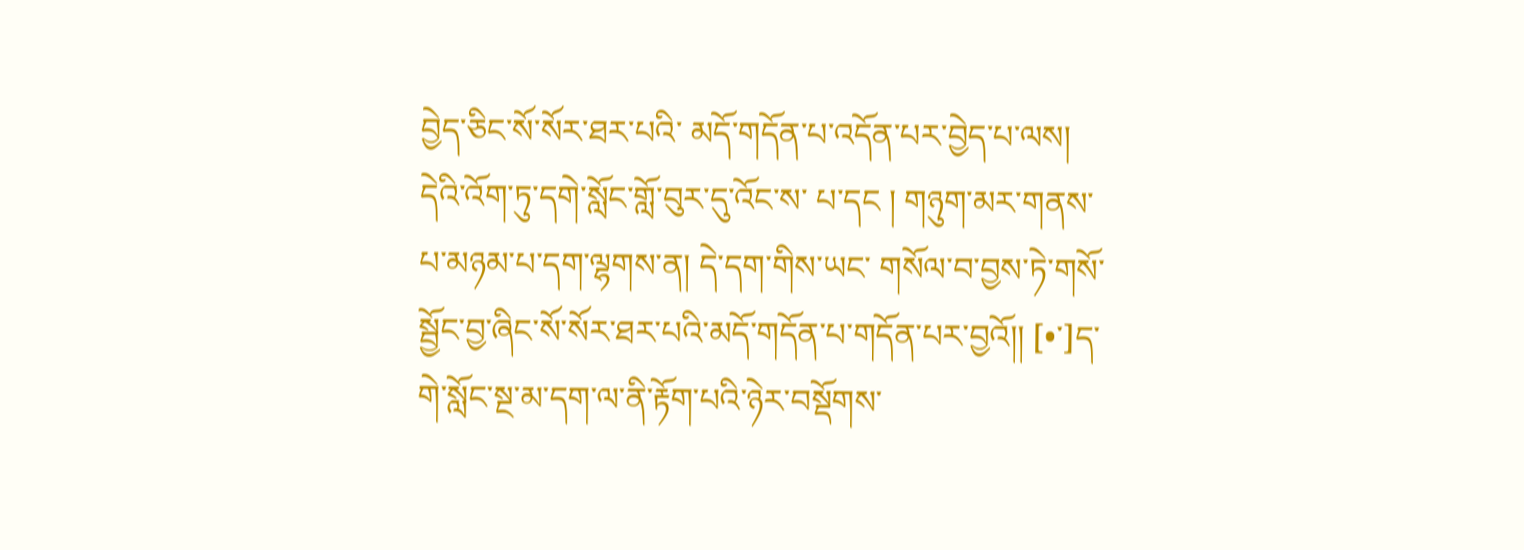བྱེད་ཅིང་སོ་སོར་ཐར་པའི་ མདོ་གདོན་པ་འདོན་པར་བྱེད་པ་ལས། དེའི་འོག་ཏུ་དགེ་སློང་གློ་བུར་དུ་འོང་ས་ པ་དང ། གཉུག་མར་གནས་པ་མཉམ་པ་དག་ལྷགས་ན། དེ་དག་གིས་ཡང་ གསོལ་བ་བྱས་ཏེ་གསོ་སྦྱོང་བྱ་ཞིང་སོ་སོར་ཐར་པའི་མདོ་གདོན་པ་གདོན་པར་བྱའོ།། [•་]ད་གེ་སློང་སྔ་མ་དག་ལ་ནི་རྟོག་པའི་ཉེར་བསྡོགས་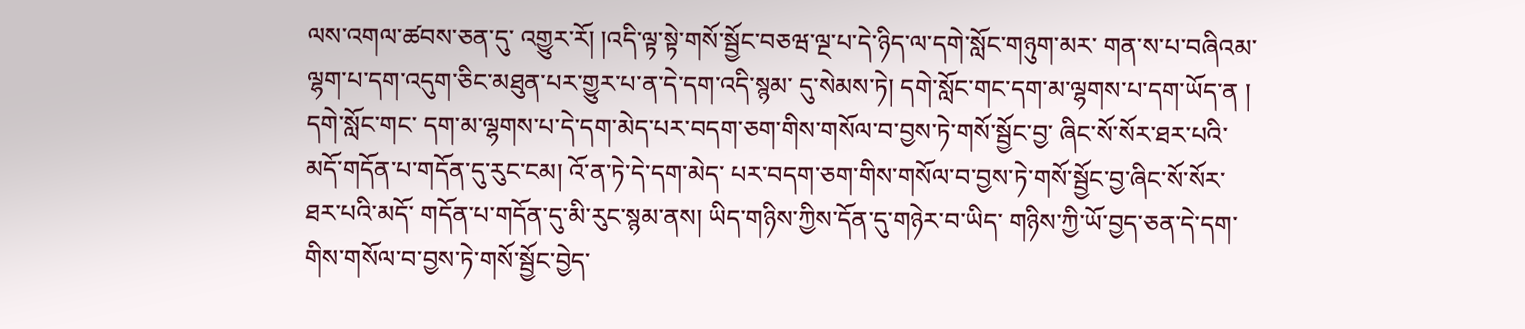ལས་འགལ་ཚབས་ཅན་དུ་ འགྱུར་རོ། །འདི་ལྟ་སྟེ་གསོ་སྦྱོང་བཅཝ་ལྔ་པ་དེ་ཉིད་ལ་དགེ་སློང་གཉུག་མར་ གན་ས་པ་བཞིའམ་ལྷག་པ་དག་འདུག་ཅིང་མཐུན་པར་གྱུར་པ་ན་དེ་དག་འདི་སྙམ་ དུ་སེམས་ཏེ། དགེ་སློང་གང་དག་མ་ལྷགས་པ་དག་ཡོད་ན ། དགེ་སློང་གང་ དག་མ་ལྷགས་པ་དེ་དག་མེད་པར་བདག་ཅག་གིས་གསོལ་བ་བྱས་ཏེ་གསོ་སྦྱོང་བྱ་ ཞིང་སོ་སོར་ཐར་པའི་མདོ་གདོན་པ་གདོན་དུ་རུང་ངམ། འོ་ན་ཏེ་དེ་དག་མེད་ པར་བདག་ཅག་གིས་གསོལ་བ་བྱས་ཏེ་གསོ་སྦྱོང་བྱ་ཞིང་སོ་སོར་ཐར་པའི་མདོ་ གདོན་པ་གདོན་དུ་མི་རུང་སྙམ་ནས། ཡིད་གཉིས་ཀྱིས་དོན་དུ་གཉེར་བ་ཡིད་ གཉིས་ཀྱི་ཡོ་བྱད་ཅན་དེ་དག་གིས་གསོལ་བ་བྱས་ཏེ་གསོ་སྦྱོང་བྱེད་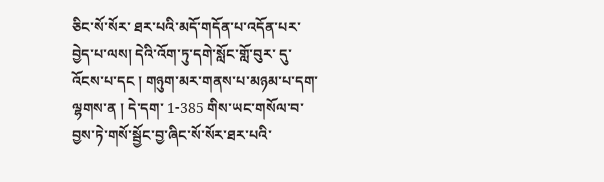ཅིང་སོ་སོར་ ཐར་པའི་མདོ་གདོན་པ་འདོན་པར་བྱེད་པ་ལས། དེའི་འོག་ཏུ་དགེ་སློང་གློ་བུར་ དུ་འོངས་པ་དང ། གཉུག་མར་གནས་པ་མཉམ་པ་དག་ལྷགས་ན ། དེ་དག་ 1-385 གིས་ཡང་གསོལ་བ་བྱས་ཏེ་གསོ་སྦྱོང་བྱ་ཞིང་སོ་སོར་ཐར་པའི་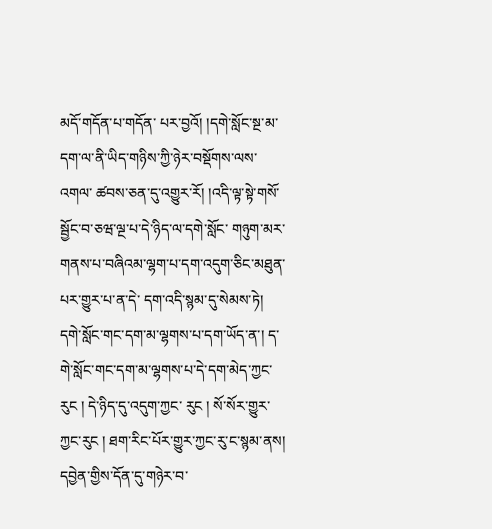མདོ་གདོན་པ་གདོན་ པར་བྱའོ། །དགེ་སློང་སྔ་མ་དག་ལ་ནི་ཡིད་གཉིས་ཀྱི་ཉེར་བསྡོགས་ལས་འགལ་ ཚབས་ཅན་དུ་འགྱུར་རོ། །འདི་ལྟ་སྟེ་གསོ་སྦྱོང་བ་ཅཝ་ལྔ་པ་དེ་ཉིད་ལ་དགེ་སློང་ གཉུག་མར་གནས་པ་བཞིའམ་ལྷག་པ་དག་འདུག་ཅིང་མཐུན་པར་གྱུར་པ་ན་དེ་ དག་འདི་སྙམ་དུ་སེམས་ཏེ། དགེ་སློང་གང་དག་མ་ལྷགས་པ་དག་ཡོད་ན་། ད་གེ་སློང་གང་དག་མ་ལྷགས་པ་དེ་དག་མེད་ཀྱང་རུང ། དེ་ཉིད་དུ་འདུག་ཀྱང་ རུང ། སོ་སོར་གྱུར་ཀྱང་རུང ། ཐག་རིང་པོར་གྱུར་ཀྱང་རུ་ང་སྙམ་ནས། དབྱེན་གྱིས་དོན་དུ་གཉེར་བ་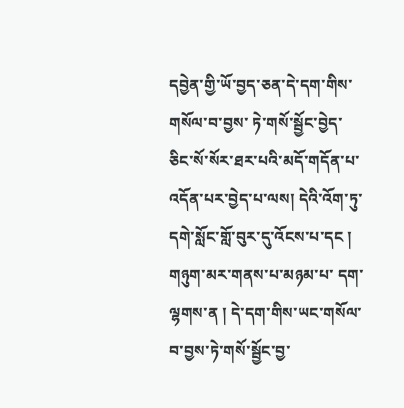དབྱེན་གྱི་ཡོ་བྱད་ཅན་དེ་དག་གིས་གསོལ་བ་བྱས་ ཏེ་གསོ་སྦྱོང་བྱེད་ཅིང་སོ་སོར་ཐར་པའི་མདོ་གདོན་པ་འདོན་པར་བྱེད་པ་ལས། དེའི་འོག་ཏུ་དགེ་སློང་གློ་བུར་དུ་འོངས་པ་དང ། གཉུག་མར་གནས་པ་མཉམ་པ་ དག་ལྷགས་ན ། དེ་དག་གིས་ཡང་གསོལ་བ་བྱས་ཏེ་གསོ་སྦྱོང་བྱ་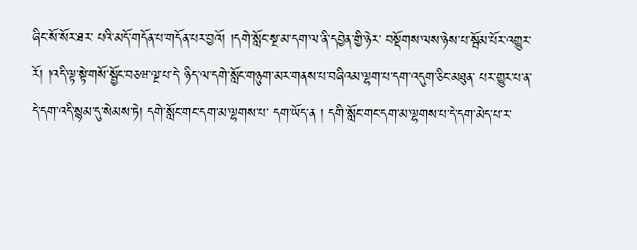ཞིང་སོ་སོར་ཐར་ པའི་མདོ་གདོན་པ་གདོན་པར་བྱའོ། །དགེ་སློང་སྔ་མ་དག་ལ་ནི་དབྱེན་གྱི་ཉེར་ བསྡོགས་ལས་ཉེས་པ་སྦོམ་པོར་འགྱུར་རོ། །འདི་ལྟ་སྟེ་གསོ་སྦྱོང་བཅཝ་ལྔ་པ་དེ་ ཉིད་ལ་དགེ་སློང་གཉུག་མར་གནས་པ་བཞིའམ་ལྷག་པ་དག་འདུག་ཅིང་མཐུན་ པར་གྱུར་པ་ན་དེ་དག་འདི་སྙམ་དུ་སེམས་ཏེ། དགེ་སློང་གང་དག་མ་ལྷགས་པ་ དག་ཡོད་ན ། དགི་སློང་གང་དག་མ་ལྷགས་པ་དེ་དག་མེད་པ་ར་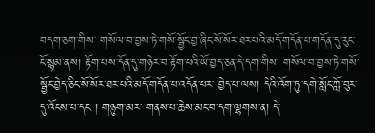བདག་ཅག་གིས་ གསོལ་བ་བྱས་ཏེ་གསོ་སྦྱོང་བྱ་ཞིང་སོ་སོར་ཐར་པའི་མདོ་གདོན་པ་གདོན་དུ་རུང་ ངོ་སྙམ་ནས། རྟོག་པས་དོན་དུ་གཉེར་བ་རྟོག་པའི་ཡོ་བྱད་ཅན་དེ་དག་གིས་ གསོལ་བ་བྱས་ཏེ་གསོ་སྦྱོང་བྱེད་ཅིང་སོ་སོར་ཐར་པའི་མདོ་གདོན་པ་འདོན་པར་ བྱེད་པ་ལས། དེའི་འོག་ཏུ་དགེ་སློང་ཀློ་བུར་དུ་འོངས་པ་དང ། གཉུག་མར་ གནས་པ་ཆེས་མང་བ་དག་ལྷགས་ན། དེ་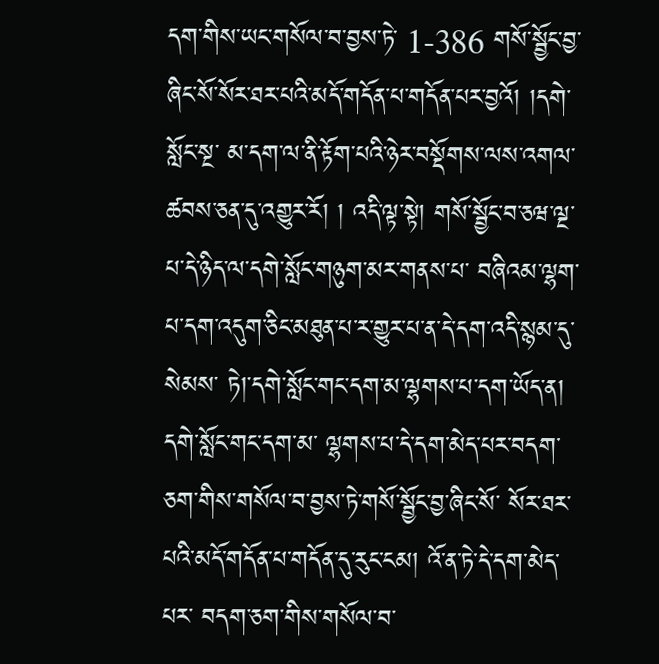དག་གིས་ཡང་གསོལ་བ་བྱས་ཏེ་ 1-386 གསོ་སྦྱོང་བྱ་ཞིང་སོ་སོར་ཐར་པའི་མདོ་གདོན་པ་གདོན་པར་བྱའོ། །དགེ་སློང་སྔ་ མ་དག་ལ་ནི་རྟོག་པའི་ཉེར་བསྡོགས་ལས་འགལ་ཚབས་ཅན་དུ་འགྱུར་རོ། ། འདི་ལྟ་སྟེ། གསོ་སྦྱོང་བ་ཅཝ་ལྔ་པ་དེ་ཉིད་ལ་དགེ་སློང་གཉུག་མར་གནས་པ་ བཞིའམ་ལྷག་པ་དག་འདུག་ཅིང་མཐུན་པ་ར་གྱུར་པ་ན་དེ་དག་འདི་སྙམ་དུ་སེམས་ ཏེ།་དགེ་སློང་གང་དག་མ་ལྷགས་པ་དག་ཡོད་ན། དགེ་སློང་གང་དག་མ་ ལྷགས་པ་དེ་དག་མེད་པར་བདག་ཅག་གིས་གསོལ་བ་བྱས་ཏེ་གསོ་སྦྱོང་བྱ་ཞིང་སོ་ སོར་ཐར་པའི་མདོ་གདོན་པ་གདོན་དུ་རུང་ངམ། འོ་ན་ཏེ་དེ་དག་མེད་པར་ བདག་ཅག་གིས་གསོལ་བ་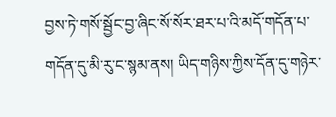བྱས་ཏེ་གསོ་སྦྱོང་བྱ་ཞིང་སོ་སོར་ཐར་པ་འི་མདོ་གདོན་པ་ གདོན་དུ་མི་རུ་ང་སྙམ་ནས། ཡིད་གཉིས་ཀྱིས་དོན་དུ་གཉེར་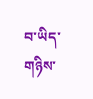བ་ཡིད་གཉིས་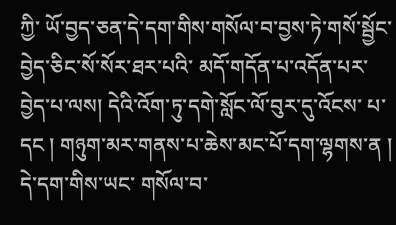ཀྱི་ ཡོ་བྱད་ཅན་དེ་དག་གིས་གསོལ་བ་བྱས་ཏེ་གསོ་སྦྱོང་བྱེད་ཅིང་སོ་སོར་ཐར་པའི་ མདོ་གདོན་པ་འདོན་པར་བྱེད་པ་ལས། དེའི་འོག་ཏུ་དགེ་སློང་ལོ་བུར་དུ་འོངས་ པ་དང ། གཉུག་མར་གནས་པ་ཆེས་མང་པོ་དག་ལྷགས་ན ། དེ་དག་གིས་ཡང་ གསོལ་བ་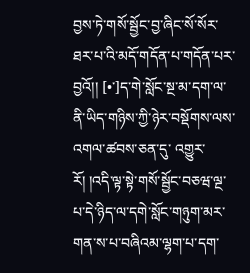བྱས་ཏེ་གསོ་སྦྱོང་བྱ་ཞིང་སོ་སོར་ཐར་པ་འི་མདོ་གདོན་པ་གདོན་པར་བྱའོ།། [•་]ད་གེ་སློང་སྔ་མ་དག་ལ་ནི་ཡིད་གཉིས་ཀྱི་ཉེར་བསྡོགས་ལས་འགལ་ཚབས་ཅན་དུ་ འགྱུར་རོ། །འདི་ལྟ་སྟེ་གསོ་སྦྱོང་བཅཝ་ལྔ་པ་དེ་ཉིད་ལ་དགེ་སློང་གཉུག་མར་ གན་ས་པ་བཞིའམ་ལྷག་པ་དག་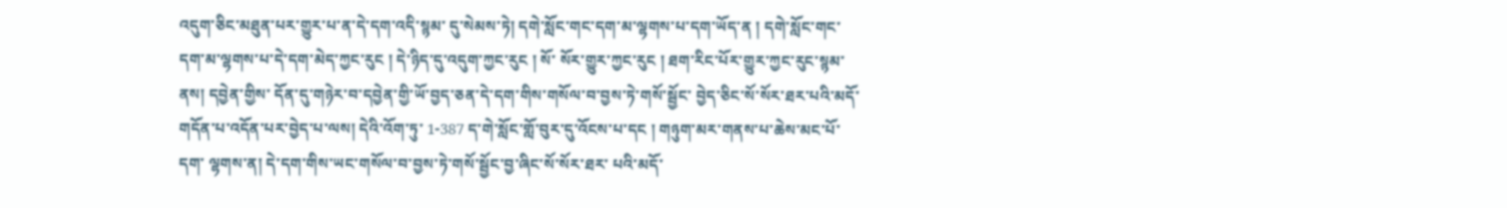འདུག་ཅིང་མཐུན་པར་གྱུར་པ་ན་དེ་དག་འདི་སྙམ་ དུ་སེམས་ཏེ། དགེ་སློང་གང་དག་མ་ལྷགས་པ་དག་ཡོད་ན ། དགེ་སློང་གང་ དག་མ་ལྷགས་པ་དེ་དག་མེད་ཀྱང་རུང ། དེ་ཉིད་དུ་འདུག་ཀྱང་རུང ། སོ་ སོར་གྱུར་ཀྱང་རུང ། ཐག་རིང་པོར་གྱུར་ཀྱང་རུང་སྙམ་ནས། དབྱེན་གྱིས་ དོན་དུ་གཉེར་བ་དབྱེན་གྱི་ཡོ་བྱད་ཅན་དེ་དག་གིས་གསོལ་བ་བྱས་ཏེ་གསོ་སྦྱོང་ བྱེད་ཅིང་སོ་སོར་ཐར་པའི་མདོ་གདོན་པ་འདོན་པར་བྱེད་པ་ལས། དེའི་འོག་ཏུ་ 1-387 ད་གེ་སློང་གློ་བུར་དུ་འོངས་པ་དང ། གཉུག་མར་གནས་པ་ཆེས་མང་པོ་དག་ ལྷགས་ན། དེ་དག་གིས་ཡང་གསོལ་བ་བྱས་ཏེ་གསོ་སྦྱོང་བྱ་ཞིང་སོ་སོར་ཐར་ པའི་མདོ་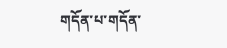གདོན་པ་གདོན་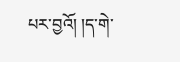པར་བྱའོ། །ད་གེ་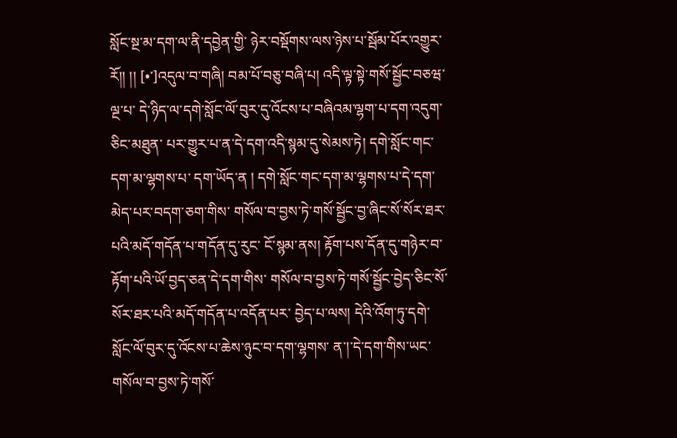སློང་སྔ་མ་དག་ལ་ནི་དབྱེན་གྱི་ ཉེར་བསྡོགས་ལས་ཉེས་པ་སྦོམ་པོར་འགྱུར་རོ།། །། [•་]འདུལ་བ་གཞི། བམ་པོ་བཅུ་བཞི་པ། འདི་ལྟ་སྟེ་གསོ་སྦྱོང་བཅཝ་ལྔ་པ་ དེ་ཉིད་ལ་དགེ་སློང་ལོ་བུར་དུ་འོངས་པ་བཞིའམ་ལྷག་པ་དག་འདུག་ཅིང་མཐུན་ པར་གྱུར་པ་ན་དེ་དག་འདི་སྙམ་དུ་སེམས་ཏེ། དགེ་སློང་གང་དག་མ་ལྷགས་པ་ དག་ཡོད་ན ། དགེ་སློང་གང་དག་མ་ལྷགས་པ་དེ་དག་མེད་པར་བདག་ཅག་གིས་ གསོལ་བ་བྱས་ཏེ་གསོ་སྦྱོང་བྱ་ཞིང་སོ་སོར་ཐར་པའི་མདོ་གདོན་པ་གདོན་དུ་རུང་ ངོ་སྙམ་ནས། རྟོག་པས་དོན་དུ་གཉེར་བ་རྟོག་པའི་ཡོ་བྱད་ཅན་དེ་དག་གིས་ གསོལ་བ་བྱས་ཏེ་གསོ་སྦྱོང་བྱེད་ཅིང་སོ་སོར་ཐར་པའི་མདོ་གདོན་པ་འདོན་པར་ བྱེད་པ་ལས། དེའི་འོག་ཏུ་དགེ་སློང་ལོ་བུར་དུ་འོངས་པ་ཆེས་ཉུང་བ་དག་ལྷགས་ ན་།་དེ་དག་གིས་ཡང་གསོལ་བ་བྱས་ཏེ་གསོ་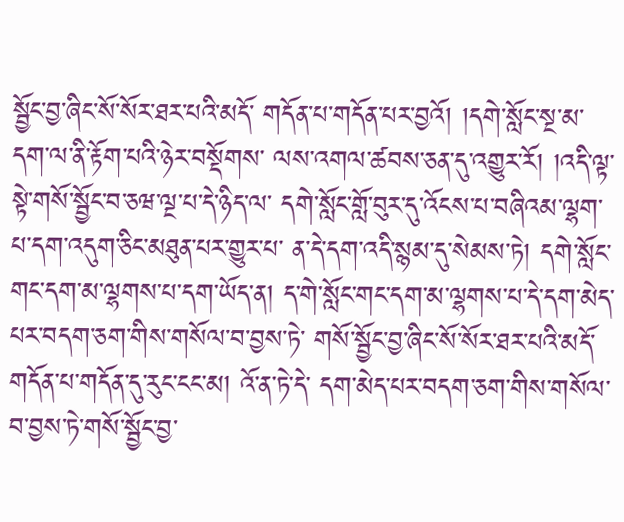སྦྱོང་བྱ་ཞིང་སོ་སོར་ཐར་པའི་མདོ་ གདོན་པ་གདོན་པར་བྱའོ། །དགེ་སློང་སྔ་མ་དག་ལ་ནི་རྟོག་པའི་ཉེར་བསྡོགས་ ལས་འགལ་ཚབས་ཅན་དུ་འགྱུར་རོ། །འདི་ལྟ་སྟེ་གསོ་སྦྱོང་བ་ཅཝ་ལྔ་པ་དེ་ཉིད་ལ་ དགེ་སློང་གློ་བུར་དུ་འོངས་པ་བཞིའམ་ལྷག་པ་དག་འདུག་ཅིང་མཐུན་པར་གྱུར་པ་ ན་དེ་དག་འདི་སྙམ་དུ་སེམས་ཏེ། དགེ་སློང་གང་དག་མ་ལྷགས་པ་དག་ཡོད་ན། ད་གེ་སློང་གང་དག་མ་ལྷགས་པ་དེ་དག་མེད་པར་བདག་ཅག་གིས་གསོལ་བ་བྱས་ཏེ་ གསོ་སྦྱོང་བྱ་ཞིང་སོ་སོར་ཐར་པའི་མདོ་གདོན་པ་གདོན་དུ་རུང་ངང་མ། འོ་ན་ཏེ་དེ་ དག་མེད་པར་བདག་ཅག་གིས་གསོལ་བ་བྱས་ཏེ་གསོ་སྦྱོང་བྱ་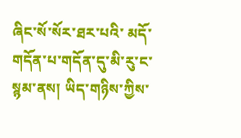ཞིང་སོ་སོར་ཐར་པའི་ མདོ་གདོན་པ་གདོན་དུ་མི་རུ་ང་སྙམ་ནས། ཡིད་གཉིས་ཀྱིས་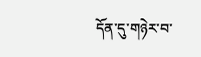དོན་དུ་གཉེར་བ་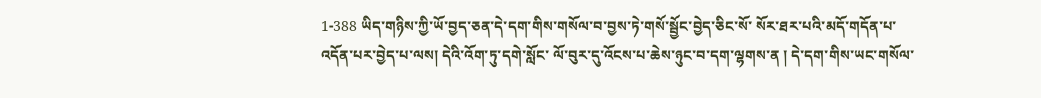1-388 ཡིད་གཉིས་ཀྱི་ཡོ་བྱད་ཅན་དེ་དག་གིས་གསོལ་བ་བྱས་ཏེ་གསོ་སྦྱོང་བྱེད་ཅིང་སོ་ སོར་ཐར་པའི་མདོ་གདོན་པ་འདོན་པར་བྱེད་པ་ལས། དེའི་འོག་ཏུ་དགེ་སློང་ ལོ་བུར་དུ་འོངས་པ་ཆེས་ཉུང་བ་དག་ལྷགས་ན ། དེ་དག་གིས་ཡང་གསོལ་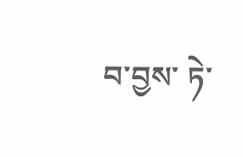བ་བྱས་ ཏེ་